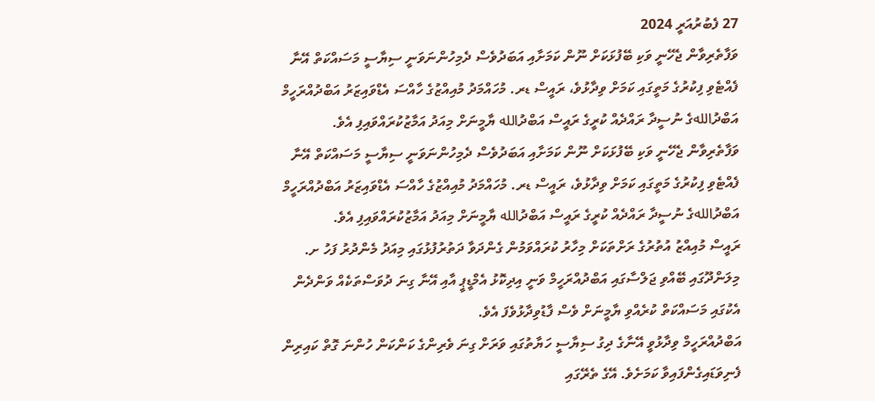27 ފެބުރުއަރީ 2024
ވަފާތެރިވާން ޖެހޭނީ ވަކި ބޭފުޅަކަށް ނޫން ކަމަށާއި އަބަދުވެސް ދެމިހުންނަވަނީ ސިޔާސީ މަސައްކަތް އޭނާ ފެއްޓެވި ފިކުރުގެ މަތީގައި ކަމަށް ވިދާޅުވެ، ރައީސް ޑރ. މުހައްމަދު މުއިއްޒުގެ ހާއްސަ އެޑްވައިޒަރު އަބްދުއްރަހީމް އަބްދުاللهގެ ނުސީދާ ރައްދެއް ކުރީގެ ރައީސް އަބްދުالله ޔާމީނަށް މިއަދު އަމާޒުކުރައްވައިފި އެވެ.
ވަފާތެރިވާން ޖެހޭނީ ވަކި ބޭފުޅަކަށް ނޫން ކަމަށާއި އަބަދުވެސް ދެމިހުންނަވަނީ ސިޔާސީ މަސައްކަތް އޭނާ ފެއްޓެވި ފިކުރުގެ މަތީގައި ކަމަށް ވިދާޅުވެ، ރައީސް ޑރ. މުހައްމަދު މުއިއްޒުގެ ހާއްސަ އެޑްވައިޒަރު އަބްދުއްރަހީމް އަބްދުاللهގެ ނުސީދާ ރައްދެއް ކުރީގެ ރައީސް އަބްދުالله ޔާމީނަށް މިއަދު އަމާޒުކުރައްވައިފި އެވެ.
ރައީސް މުއިއްޒު އުތުރުގެ ރަށްތަކަށް މިހާރު ކުރައްވަމުން ގެންދަވާ ދަތުރުފުޅުގައި މިއަދު މެންދުރު ފަހު ށ. މިލަންދޫގައި ބޭއްވި ޖަލްސާގައި އަބްދުއްރަހީމް ވަނީ އިދިކޮޅު އެމްޑީޕީ އާއި އޭނާ ގިނަ ދުވަސްތަކެއް ވަންދެން އެކުގައި މަސައްކަތް ކުރެއްވި ޔާމީނަށް ވެސް ފާޑުވިދާޅުވެފަ އެވެ.
އަބްދުއްރަހީމް ވިދާޅުވީ އޭނާގެ ދިގު ސިޔާސީ ހަޔާތުގައި ވަރަށް ގިނަ ވެރިންގެ ކަންކަން ހުންނަ ގޮތް ކައިރިން ފެނިވަޑައިގެންފައިވާ ކަމަށެވެ. އޭގެ ތެރޭގައި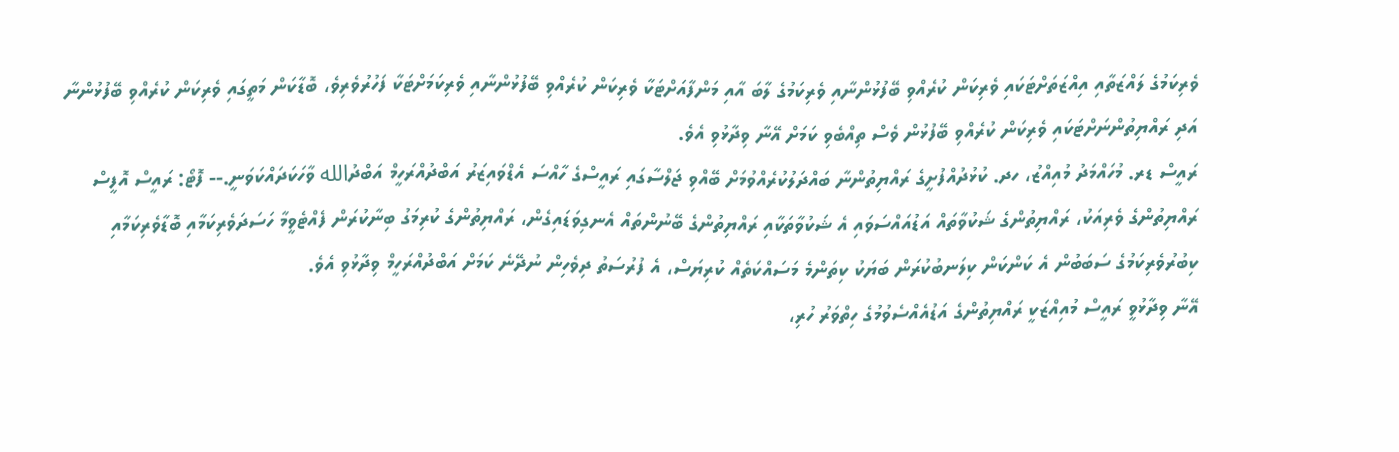ވެރިކަމުގެ ލައްޒަތާއި އިއްޒަތަށްޓަކައި ވެރިކަން ކުރެއްވި ބޭފުޅުންނާއި ވެރިކަމުގެ ލާބަ އާއި މަންފާއަށްޓަކާ ވެރިކަން ކުރެއްވި ބޭފުޅުންނާއި ވެރިކަމަށްޓަކާ ފަހުރުވެރިވެ، ބޮޑާކަން މަތީގައި ވެރިކަން ކުރެއްވި ބޭފުޅުންނާ އަދި ރައްޔިތުންނަށްޓަކައި ވެރިކަން ކުރެއްވި ބޭފުޅުން ވެސް ތިއްބެވި ކަމަށް އޭނާ ވިދާޅުވި އެވެ.
ރައީސް ޑރ. މުހައްމަދު މުއިއްޒު، ހދ. ކުޅުދުއްފުށީގެ ރައްޔިތުންނާ ބައްދަލުކުރެއްވުމަށް ބޭއްވި ޖަލްސާގައި ރައީސްގެ ހާއްސަ އެޑްވައިޒަރު އަބްދުއްރަހީމް އަބްދުالله ވާހަކަދައްކަވަނީ.-- ފޮޓޯ: ރައީސް އޮފީސް
ރައްޔިތުންގެ ވެރިއަކު، ރައްޔިތުންގެ ޝަކުވާތައް އަޑުއައްސަވައި އެ ޝަކުވާތަކާއި ރައްޔިތުންގެ ބޭނުންތައް އެނގިވަޑައިގެން، ރައްޔިތުންގެ ކުރިމަގު ބިނާކުރަން ފެއްޓެވީމާ ހަސަދަވެރިކަމާއި ބޮޑާވެރިކަމާއި ކިބުރުވެރިކަމުގެ ސަބަބުން އެ ކަންކަން ކިލަނބުކުރަން ބަޔަކު ކިތަންމެ މަސައްކަތެއް ކުރިޔަސް، އެ ފުރުސަތު ދިވެހިން ނުދޭނެ ކަމަށް އަބްދުއްރަހީމް ވިދާޅުވި އެވެ.
އޭނާ ވިދާޅުވީ ރައީސް މުއިއްޒަކީ ރައްޔިތުންގެ އަޑުއެއްސެވުމުގެ ހިތްވަރު ހުރި،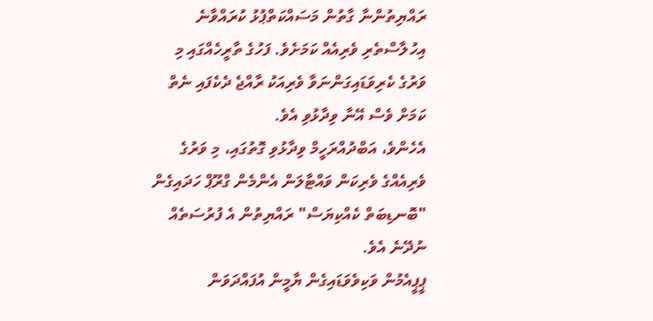ރައްޔިތުންނާ ގާތުން މަސައްކަތްޕުޅު ކުރައްވާނެ އިހުލާސްތެރި ވެރިއެއް ކަމަށެވެ. ފަހުގެ ތާރީހެއްގައި މި ވަރުގެ ކެރިވަޑައިގަންނަވާ ވެރިއަކު ރާއްޖެ ދެކެފައި ނެތް ކަމަށް ވެސް އޭނާ ވިދާޅުވި އެވެ.
އެހެންވެ، އަބްދުއްރަހީމް ވިދާޅުވި ގޮތުގައި، މި ވަރުގެ ވެރިއެއްގެ ވެރިކަން ވައްޓާލަން އެންމެން ގްރޫޕް ހަދައިގެން "ބޮނޑިބަތް ކެއްކިޔަސް" ރައްޔިތުން އެ ފުރުސަތެއް ނުދޭނެ އެވެ.
ޕީޕީއެމުން ވަކިވެވަޑައިގެން ޔާމީން އުފައްދަވަން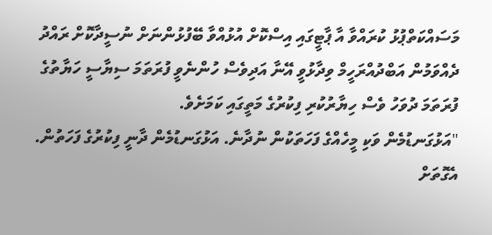މަސައްކަތްޕުޅު ކުރައްވާ އާ ޕާޓީގައި އިސްކޮށް އުޅުއްވާ ބޭފުޅުންނަށް ނުސީދާކޮށް ރައްދު ދެއްވަމުން އަބްދުއްރަހީމް ވިދާޅުވީ އޭނާ އަދިވެސް ހުންނެވީ ފުރަތަމަ ސިޔާސީ ހަޔާތުގެ ފުރަތަމަ ދުވަހު ވެސް ހިޔާރުކުރި ފިކުރުގެ މަތީގައި ކަމަށެވެ.
"އަޅުގަނޑުމެން ވަކި މީހެއްގެ ފަހަތަކުން ނުދާނެ. އަޅުގަނޑުމެން ދާނީ ފިކުރުގެ ފަހަތުން. އެގޮތަށް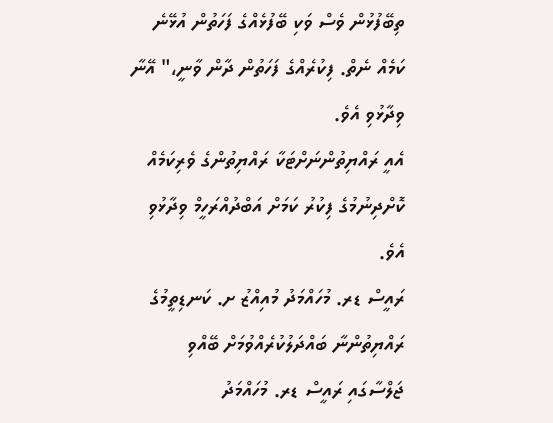ތިބޭފުޅުން ވެސް ވަކި ބޭފުޅެއްގެ ފަހަތުން އުޅޭނެ ކަމެއް ނެތް. ފިކުރެއްގެ ފަހަތުން ދާން ވާނީ،" އޭނާ ވިދާޅުވި އެވެ.
އެއީ ރައްޔިތުންނަށްޓަކާ ރައްޔިތުންގެ ވެރިކަމެއް ކޮށްދިނުމުގެ ފިކުރު ކަމަށް އަބްދުއްރަހީމް ވިދާޅުވި އެވެ.
ރައީސް ޑރ. މުހައްމަދު މުއިއްޒު ށ. ކަނޑިތީމުގެ ރައްޔިތުންނާ ބައްދަލުކުރެއްވުމަށް ބޭއްވި ޖަލްސާގައި ރައީސް ޑރ. މުހައްމަދު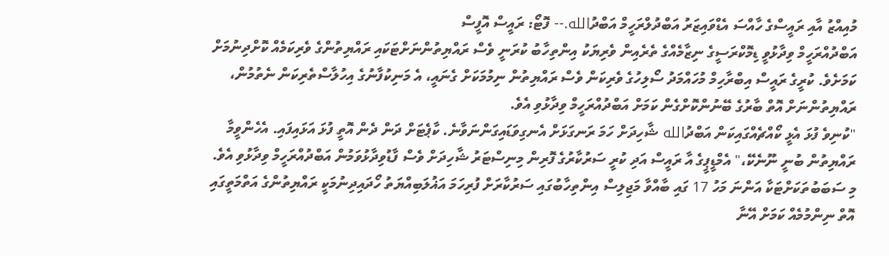މުއިއްޒު އާއި ރައީސްގެ ހާއްސަ އެޑްވައިޒަރު އަބްދުލްރަހީމް އަބްދުالله.-- ފޮޓޯ: ރައީސް އޮފީސް
އަބްދުއްރަހީމް ވިދާޅުވީ ޑިމޮކްރަސީގެ ނިޒާމެއްގެ ތެރެއިން ވެރިޔަކު އިންތިހާބު ކުރަނީ ވެސް ރައްޔިތުންނަށްޓަކައި ރައްޔިތުންގެ ވެރިކަމެއް ކޮށްދިނުމަށް ކަމަށެވެ. ކުރީގެ ރައީސް އިބްރާހިމް މުހައްމަދު ސޯލިހުގެ ވެރިކަން ވެސް ރައްޔިތުން ނިމުމަކަށް ގެނައީ، އެ މަނިކުފާނުގެ އިހުލާސްތެރިކަން ނެތުމުން، ރައްޔިތުންނަށް އޮތް ބާރުގެ ބޭނުންކޮށްގެން ކަމަށް އަބްދުއްރަހީމް ވިދާޅުވި އެވެ.
"ކުނިވެ ފުޅަ އެޅީ ކޯއްޗެއްގައިކަން އަބްދުالله ޝާހިދަށް ހަމަ ރަނގަޅަށް އެނގިވަޑައިގަންނަވާނެ. ކާޕެޓަށް ދަން ދެން އޮތީ ފުޅަ އަޅައިފައި. އެހެންވީމާ ރައްޔިތުން ބުނީ ނޫނެކޭ،" އެމްޑީޕީގެ އާ ރައީސް އަދި ކުރީ ސަރުކާރުގެ ފޮރިން މިނިސްޓަރު ޝާހިދަށް ވެސް ފާޑުވިދާޅުވަމުން އަބްދުއްރަހީމް ވިދާޅުވި އެވެ.
މި ސަބަބުތަކަށްޓަކާ އަންނަ މަހު 17 ގައި ބާއްވާ މަޖިލިސް އިންތިހާބުގައި ސަރުކާރަށް ފުރިހަމަ އަޣުލަބިއްޔަތު ހޯދައިދިނުމަކީ ރައްޔިތުންގެ އަތްމަތީގައި އޮތް ނިންމުމެއް ކަމަށް އޭނާ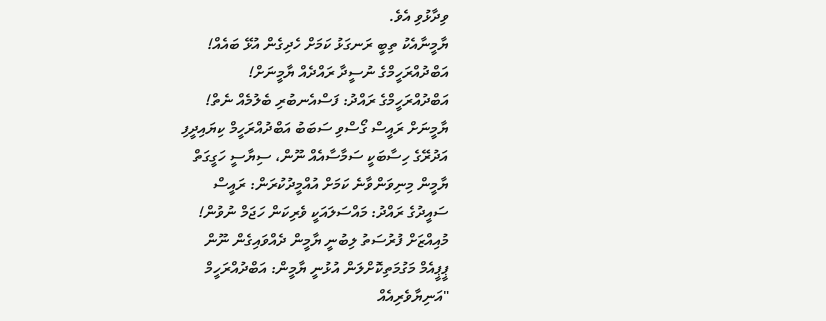ވިދާޅުވި އެވެ.
ޔާމީނާއެކު ތިބީ ރަނގަޅު ކަމަށް ހެދިގެން އުޅޭ ބައެއް!
އަބްދުއްރަހީމްގެ ނުސީދާ ރައްދެއް ޔާމީނަށް!
އަބްދުއްރަހީމްގެ ރައްދު: ފަސްއެނބުރި ބެލުމެއް ނެތް!
ޔާމީނަށް ރައީސް ގޯސްވި ސަބަބު އަބްދުއްރަހީމް ކިޔައިދީފި
އަދުރޭގެ ހިސާބަކީ ސަމާސާއެއް ނޫން، ސިޔާސީ ހަގީގަތް
ޔާމީން މިނިވަންވާނެ ކަމަށް އުއްމީދުކުރަން: ރައީސް
ސައީދުގެ ރައްދު: މައްސަލައަކީ ވެރިކަން ހަޖަމް ނުވުން!
މުއިއްޒަށް ފުރުސަތު ލިބުނީ ޔާމީން ދެއްވައިގެން ނޫން
ޕީޕީއެމް މަގުމަތިކޮށްލަން އުޅުނީ ޔާމީން: އަބްދުއްރަހީމް
"އަނިޔާވެރިއެއް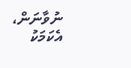ނުވާނަން، އެކަމަކު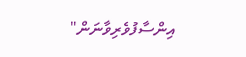އިންސާފުވެރިވާނަން"